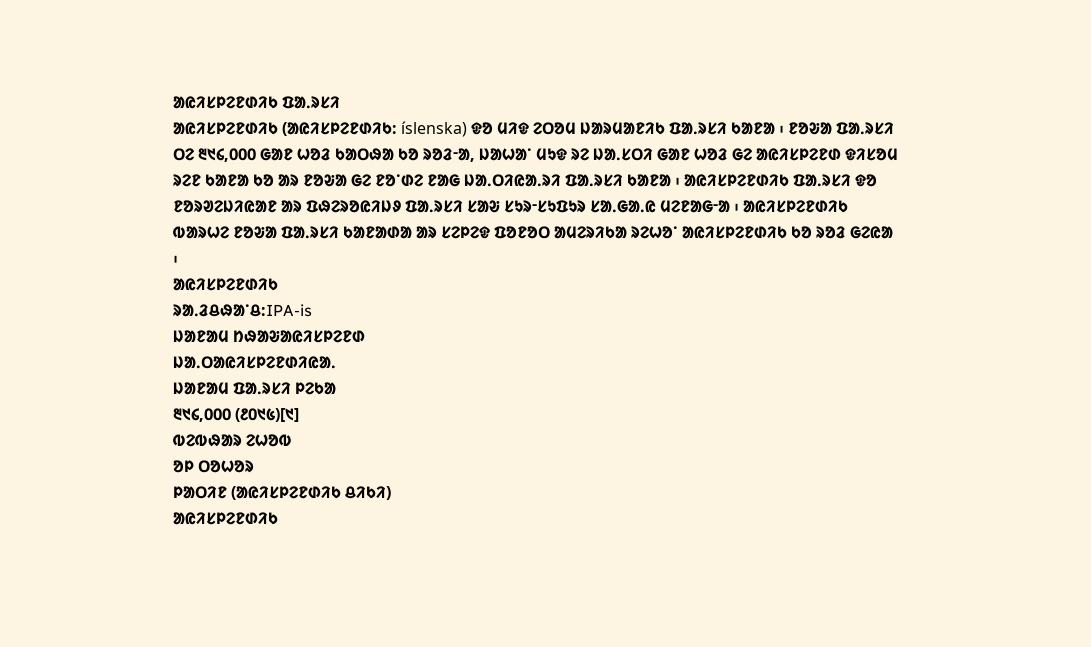ᱟᱭᱤᱥᱞᱮᱱᱰᱤᱠ ᱯᱟᱹᱨᱥᱤ
ᱟᱭᱤᱥᱞᱮᱱᱰᱤᱠ (ᱟᱭᱤᱥᱞᱮᱱᱰᱤᱠ: íslenska) ᱫᱚ ᱢᱤᱫ ᱮᱛᱚᱢ ᱡᱟᱨᱢᱟᱱᱤᱠ ᱯᱟᱹᱨᱥᱤ ᱠᱟᱱᱟ ᱾ ᱱᱚᱶᱟ ᱯᱟᱹᱨᱥᱤ ᱛᱮ ᱓᱑᱔,᱐᱐᱐ ᱜᱟᱱ ᱦᱚᱲ ᱠᱟᱛᱷᱟ ᱠᱚ ᱨᱚᱲᱼᱟ, ᱡᱟᱦᱟᱸ ᱢᱩᱫ ᱨᱮ ᱡᱟᱹᱥᱛᱤ ᱜᱟᱱ ᱦᱚᱲ ᱜᱮ ᱟᱭᱤᱥᱞᱮᱱᱰ ᱫᱤᱥᱚᱢ ᱨᱮᱱ ᱠᱟᱱᱟ ᱠᱚ ᱟᱨ ᱱᱚᱶᱟ ᱜᱮ ᱱᱚᱸᱰᱮ ᱱᱟᱜ ᱡᱟᱹᱛᱤᱭᱟᱹᱨᱤ ᱯᱟᱹᱨᱥᱤ ᱠᱟᱱᱟ ᱾ ᱟᱭᱤᱥᱞᱮᱱᱰᱤᱠ ᱯᱟᱹᱨᱥᱤ ᱫᱚ ᱱᱚᱨᱣᱮᱡᱤᱭᱟᱱ ᱟᱨ ᱯᱷᱮᱨᱚᱭᱤᱡᱽ ᱯᱟᱹᱨᱥᱤ ᱥᱟᱶ ᱥᱩᱨᱼᱥᱩᱯᱩᱨ ᱥᱟᱹᱜᱟᱹᱭ ᱢᱮᱱᱟᱜᱼᱟ ᱾ ᱟᱭᱤᱥᱞᱮᱱᱰᱤᱠ ᱵᱟᱨᱦᱮ ᱱᱚᱶᱟ ᱯᱟᱹᱨᱥᱤ ᱠᱟᱱᱟᱰᱟ ᱟᱨ ᱥᱮᱞᱮᱫ ᱯᱚᱱᱚᱛ ᱟᱢᱮᱨᱤᱠᱟ ᱨᱮᱦᱚᱸ ᱟᱭᱤᱥᱞᱮᱱᱰᱤᱠ ᱠᱚ ᱨᱚᱲ ᱜᱮᱭᱟ ᱾
ᱟᱭᱤᱥᱞᱮᱱᱰᱤᱠ
ᱨᱟᱹᱲᱪᱷᱟᱸᱪ:IPA-is
ᱡᱟᱱᱟᱢ ᱴᱷᱟᱶᱟᱭᱤᱥᱞᱮᱱᱰ
ᱡᱟᱹᱛᱟᱭᱤᱥᱞᱮᱱᱰᱤᱭᱟᱹ
ᱡᱟᱱᱟᱢ ᱯᱟᱹᱨᱥᱤ ᱞᱮᱠᱟ
᱓᱑᱔,᱐᱐᱐ (᱒᱐᱑᱕)[᱑]
ᱵᱮᱵᱷᱟᱨ ᱮᱦᱚᱵ
ᱚᱞ ᱛᱚᱦᱚᱨ
ᱞᱟᱛᱤᱱ (ᱟᱭᱤᱥᱞᱮᱱᱰᱤᱠ ᱪᱤᱠᱤ)
ᱟᱭᱤᱥᱞᱮᱱᱰᱤᱠ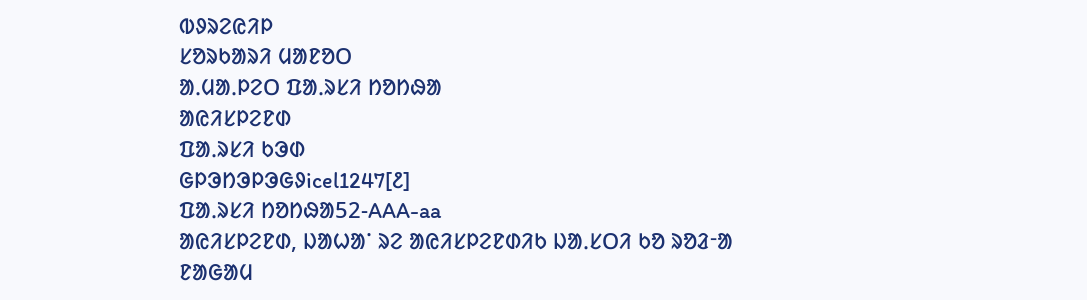ᱵᱽᱨᱮᱭᱤᱞ
ᱥᱚᱨᱠᱟᱨᱤ ᱢᱟᱱᱚᱛ
ᱟᱹᱢᱟᱹᱞᱮᱛ ᱯᱟᱹᱨᱥᱤ ᱴᱚᱴᱷᱟ
ᱟᱭᱤᱥᱞᱮᱱᱰ
ᱯᱟᱹᱨᱥᱤ ᱠᱳᱰ
ᱜᱞᱳᱴᱳᱞᱳᱜᱽicel1247[᱒]
ᱯᱟᱹᱨᱥᱤ ᱴᱚᱴᱷᱟ52-AAA-aa
ᱟᱭᱤᱥᱞᱮᱱᱰ, ᱡᱟᱦᱟᱸ ᱨᱮ ᱟᱭᱤᱥᱞᱮᱱᱰᱤᱠ ᱡᱟᱹᱥᱛᱤ ᱠᱚ ᱨᱚᱲᱼᱟ
ᱱᱟᱜᱟᱢ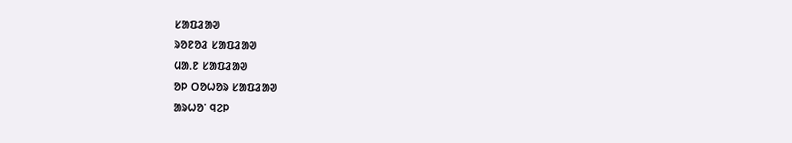ᱥᱟᱯᱲᱟᱣ
ᱨᱚᱱᱚᱲ ᱥᱟᱯᱲᱟᱣ
ᱢᱟᱹᱱ ᱥᱟᱯᱲᱟᱣ
ᱚᱞ ᱛᱚᱦᱚᱨ ᱥᱟᱯᱲᱟᱣ
ᱟᱨᱦᱚᱸ ᱧᱮᱞ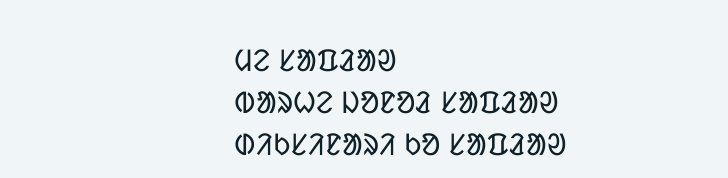ᱢᱮ ᱥᱟᱯᱲᱟᱣ
ᱵᱟᱨᱦᱮ ᱡᱚᱱᱚᱲ ᱥᱟᱯᱲᱟᱣ
ᱰᱤᱠᱥᱤᱱᱟᱨᱤ ᱠᱚ ᱥᱟᱯᱲᱟᱣ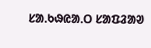ᱥᱟᱹᱠᱷᱭᱟᱹᱛ ᱥᱟᱯᱲᱟᱣ